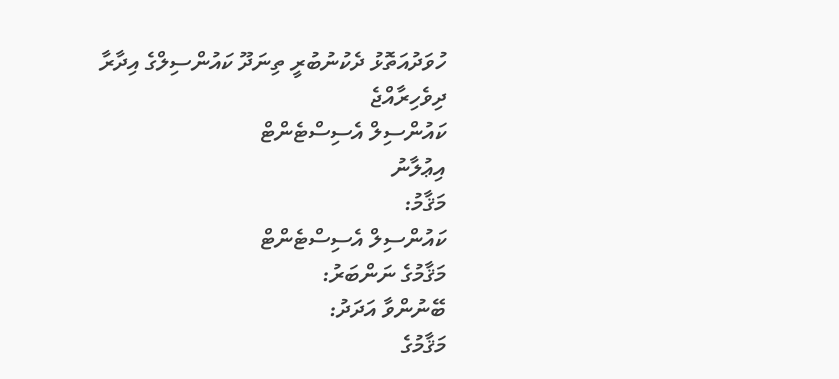ހުވަދުއަތޮޅު ދެކުނުބުރީ ތިނަދޫ ކައުންސިލްގެ އިދާރާ
ދިވެހިރާއްޖެ
ކައުންސިލް އެސިސްޓެންޓް
އިޢުލާނު
މަޤާމު:
ކައުންސިލް އެސިސްޓެންޓް
މަޤާމުގެ ނަންބަރު:
ބޭނުންވާ އަދަދު:
މަޤާމުގެ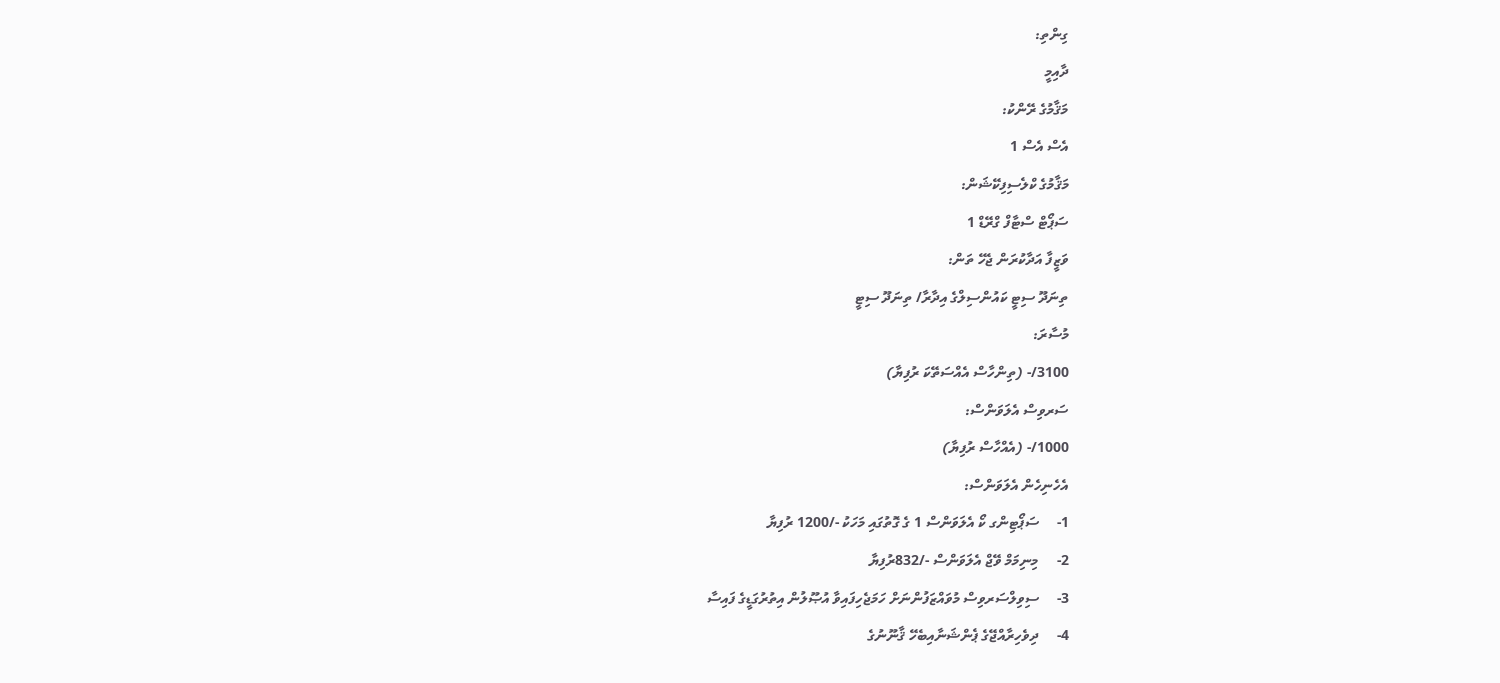ގިންތި:
ދާއިމީ
މަޤާމުގެ ރޭންކު:
އެސް އެސް 1
މަޤާމުގެ ކްލެސިފިކޭޝަން:
ސަޕޯޓް ސްޓާފް ގްރޭޑް 1
ވަޒީފާ އަދާކުރަން ޖެހޭ ތަން:
ތިނަދޫ ސިޓީ ކައުންސިލްގެ އިދާރާ/ ތިނަދޫ ސިޓީ
މުސާރަ:
3100/- (ތިންހާސް އެއްސަތޭކަ ރުފިޔާ)
ސަރވިސް އެލަވަންސް:
1000/- (އެއްހާސް ރުފިޔާ)
އެހެނިހެން އެލަވަންސް:
1-     ސަޕޯޓިންގ ކޯ އެލަވަންސް 1 ގެ ގޮތުގައި މަހަކު -/1200 ރުފިޔާ
2-     މިނިމަމް ވޭޖް އެލަވަންސް -/832ރުފިޔާ
3-     ސިވިލްސަރވިސް މުވައްޒަފުންނަށް ހަމަޖެހިފައިވާ އުޞޫލުން އިތުރުގަޑީގެ ފައިސާ
4-     ދިވެހިރާއްޖޭގެ ޕެންޝަނާއިބެހޭ ޤާނޫނުގެ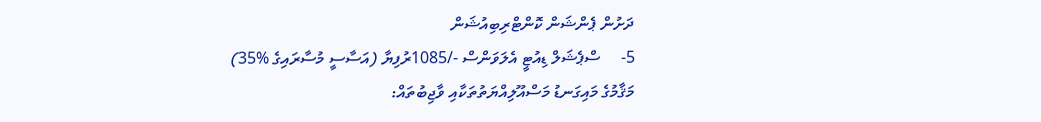ދަށުން ޕެންޝަން ކޮންޓްރިބިއުޝަން
5-     ސްޕެޝަލް ޑިއުޓީ އެލަވަންސް -/1085ރުފިޔާ (އަސާސީ މުސާރައިގެ %35)
މަޤާމުގެ މައިގަނޑު މަސްއޫލިއްޔަތުތަކާއި ވާޖިބުތައް: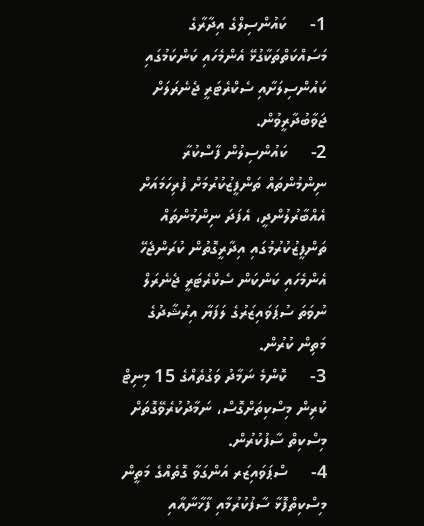1-     ކައުންސިލްގެ އިދާރާގެ މަސައްކަތްތަކާގުޅޭ އެންމެހައި ކަންކަމުގައި ކައުންސިލަށާއި ސެކްރެޓަރީ ޖެނެރަލަށް ޖަވާބުދާރީވުން.
2-     ކައުންސިލުން ފާސްކުރާ ނިންމުންތައް ތަންފީޒުކުރުމަށް ފުރިހަމައަށް އެއްބާރުލުންދީ، އެފަދަ ނިންމުންތައް ތަންފީޒުކުރުމުގައި އިދާރީގޮތުން ކުރަންޖެހޭ އެންމެހައި ކަންކަން ސެކްރެޓަރީ ޖެނެރަލް ނުވަތަ ސުޕަވައިޒަރުގެ ލަފަޔާ އިރުޝާދުގެ މަތިން ކުރުން.
3-     ކޮންމެ ނަމާދު ވަގުތެއްގެ 15 މިނިޓް ކުރިން މިސްކިތަށްގޮސް، ނަމާދުކުރެވޭގޮތަށް މިސްކިތް ސާފުކުރުން.
4-     ސްޕަވައިޒަރ އަންގަވާ ގޮތެއްގެ މަތީން މިސްކިތްފޮޅާ ސާފުކުރުމާއި ފާޚާނާއާއި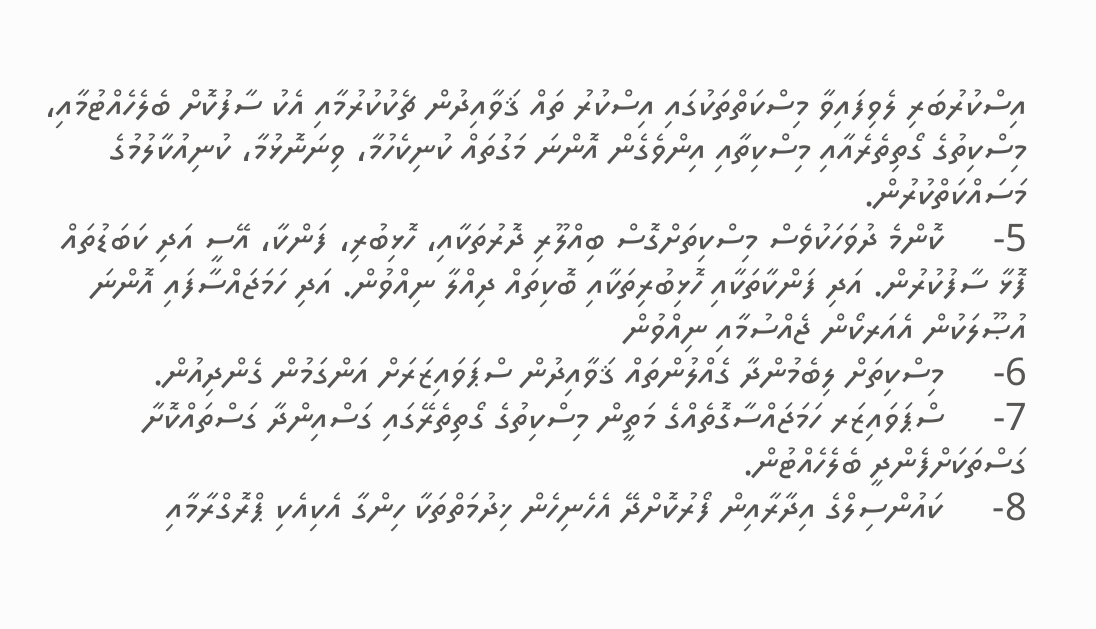އިސްކުރުބަރި ލެވިފައިވާ މިސްކަތްތަކުގައި އިސްކުރު ތައް ޤަވާއިދުން ޗެކުކުރުމާއި އެކު ސާފުކޮށް ބެލެހެއްޓުމާއި، މިސްކިތުގެ ގޯތިތެރެއާއި މިސްކިތާއި އިންވެގެން އޮންނަ މަގުތައް ކުނިކެހުމާ، ވިނަނޮޅުމާ، ކުނިއުކާލުމުގެ މަސައްކަތްކުރުން.
5-     ކޮންމެ ދުވަހަކުވެސް މިސްކިތަށްގޮސް ބިއްލޫރި ދޮރުތަކާއި، ހޮޅިބުރި، ފަންކާ، އޭސީ އަދި ކަބަޑުތައް ފޮޅާ ސާފުކުރުން. އަދި ފަންކާތަކާއި ހޮޅިބުރިތަކާއި ބޮކިތައް ދިއްލާ ނިއްވުން. އަދި ހަމަޖައްސާފައި އޮންނަ އުޞޫލަކުން އެއަރކޯން ޖެއްސުމާއި ނިއްވުން
6-     މިސްކިތަށް ލިބެމުންދާ ގެއްލުންތައް ޤަވާއިދުން ސްޕަވައިޒަރަށް އަންގަމުން ގެންދިއުން.
7-     ސްޕަވައިޒަރ ހަމަޖައްސާގޮތެއްގެ މަތީން މިސްކިތުގެ ގޯތިތެރޭގައި ގަސްއިންދާ ގަސްތައްކޮށާ ގަސްތަކަށްފެންދީ ބެލެހެއްޓުން.
8-     ކައުންސިލްގެ އިދާރާއިން ފޯރުކޮށްދޭ އެހެނިހެން ޚިދުމަތްތަކާ ހިންގާ އެކިއެކި ޕްރޮގްރާމާއި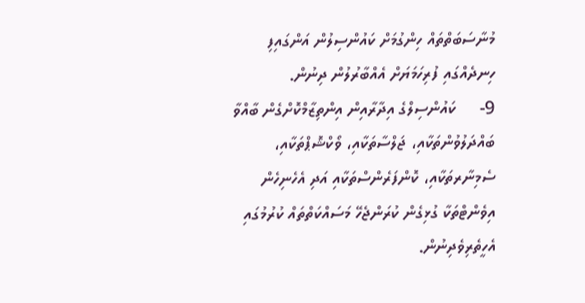މުނާސަބަތްތައް ހިންގުމަށް ކައުންސިލުން އަންގައިފި ހިނދެއްގައި ފުރިހަމަޔަށް އެއްބާރުލުން ދިނުން.
9-     ކައުންސިލްގެ އިދާރާއިން އިންތިޒާމްކޮށްގެން ބާއްވާ ބައްދަލުވުންތަކާއި، ޖަލްސާތަކާއި، ވޯކްޝޮޕްތަކާއި، ސެމިނާރތަކާއި، ކޮންފަރެންސްތަކާއި އަދި އެހެނިހެން އިވެންޓްތަކާ ގުޅިގެން ކުރަންޖެހޭ މަސައްކަތްތައް ކުރުމުގައި އެހީތެރިވެދިނުން.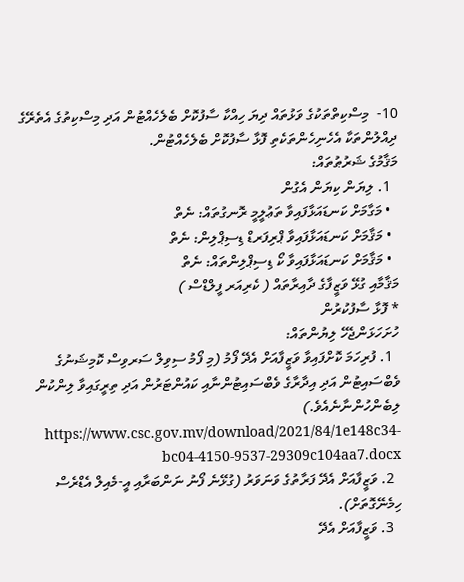10-  މިސްކިތްތަކުގެ ވަޅުތައް ދިޔަ ހިއްކާ ސާފުކޮށް ބެލެހެއްޓުން އަދި މިސްކިތުގެ އެތެރޭގެ ދިއްލުންތަކާ އެހެނިހެންތަކެތި ފޮޅާ ސާފުކޮށް ބެލެހެއްޓުން.
މަޤާމުގެ ޝަރުޠުތައް:
  1. ލިޔަން ކިޔަން އެގުން
  • މަގާމަށް ކަނޑައަޅާފައިވާ ތަޢުލީމީ ރޮނގުތައް: ނެތް
  • މަޤާމަށް ކަނޑައަޅާފައިވާ ޕްރިފަރޑް ޑިސިޕްލިން: ނެތް
  • މަޤާމަށް ކަނޑައަޅާފައިވާ ކޯ ޑިސިޕްލިންތައް: ނެތް
މަޤާމާއި ގުޅޭ ވަޒީފާގެ ދާއިރާތައް ( ކެރިއަރ ފީލްޑްސް )
* ފޮޅާ ސާފުކުރުން
ހުށަހަޅަންޖެހޭ ލިޔުންތައް:
  1. ފުރިހަމަ ކޮށްފައިވާ ވަޒީފާއަށް އެދޭ ފޯމު (މި ފޯމު ސިވިލް ސަރވިސް ކޮމިޝަނުގެ ވެބްސައިޓުން އަދި އިދާރާގެ ވެބްސައިޓުންނާއި ކައުންޓަރުން އަދި ތިރީގައިވާ ލިންކުން ލިބެންހުންނާނެއެވެ.)  https://www.csc.gov.mv/download/2021/84/1e148c34-bc04-4150-9537-29309c104aa7.docx
  2. ވަޒީފާއަށް އެދޭ ފަރާތުގެ ވަނަވަރު (ގުޅޭނެ ފޯނު ނަންބަރާއި އީ-މެއިލް އެޑްރެސް ހިމެނޭގޮތަށް).
  3. ވަޒީފާއަށް އެދޭ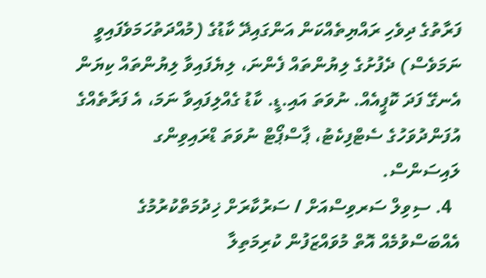ފަރާތުގެ ދިވެހި ރައްޔިތެއްކަން އަންގައިދޭ ކާޑުގެ (މުއްދަތުހަމަވެފައިވީ ނަމަވެސް) ދެފުށުގެ ލިޔުންތައް ފެންނަ، ލިޔެފައިވާ ލިޔުންތައް ކިޔަން އެނގޭ ފަދަ ކޮޕީއެއް. ނުވަތަ އައި.ޑީ. ކާޑު ގެއްލިފައިވާ ނަމަ، އެ ފަރާތެއްގެ އުފަންދުވަހުގެ ސެޓްފިކެޓު، ޕާސްޕޯޓް ނުވަތަ ޑްރައިވިންގ ލައިސަންސް.
  4. ސިވިލް ސަރވިސްއަށް / ސަރުކާރަށް ޚިދުމަތްކުރުމުގެ އެއްބަސްވުމެއް އޮތް މުވައްޒަފުން ކުރިމަތިލާ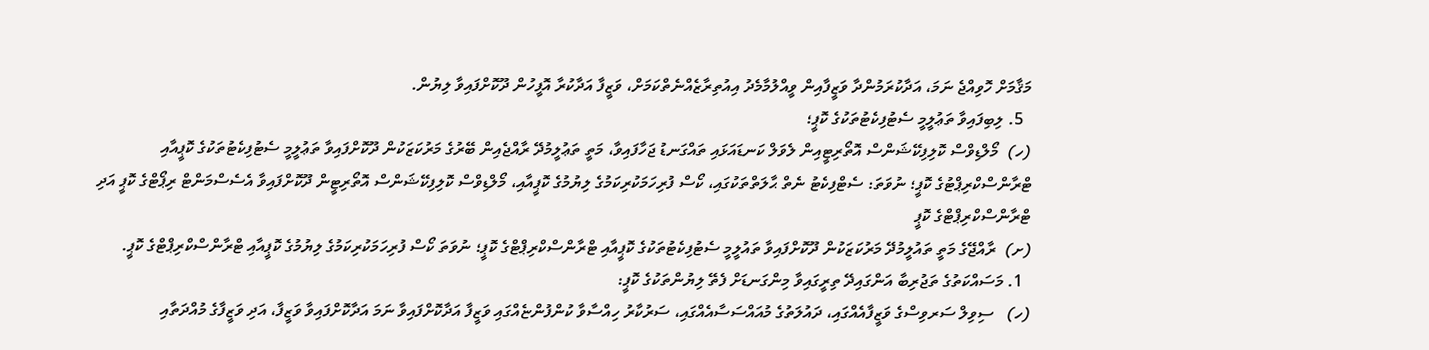މަޤާމަށް ހޮވިއްޖެ ނަމަ، އަދާކުރަމުންދާ ވަޒީފާއިން ވީއްލުމާމެދު އިއުތިރާޒެއްނެތްކަމަށް، ވަޒީފާ އަދާކުރާ އޮފީހުން ދޫކޮށްފައިވާ ލިޔުން.
  5. ލިބިފައިވާ ތަޢުލީމީ ސެޓުފިކެޓުތަކުގެ ކޮޕީ؛
(ހ)  މޯލްޑިވްސް ކޮލިފިކޭޝަންސް އޮތޯރިޓީއިން ލެވަލް ކަނޑައަޅައި ތައްގަނޑު ޖަހާފައިވާ، މަތީ ތަޢުލީމުދޭ ރާއްޖެއިން ބޭރުގެ މަރުކަޒަކުން ދޫކޮށްފައިވާ ތަޢުލީމީ ސެޓުފިކެޓުތަކުގެ ކޮޕީއާއި ޓްރާންސްކްރިޕްޓުގެ ކޮޕީ؛ ނުވަތަ: ސެޓްފިކެޓު ނެތް ޙާލަތްތަކުގައި، ކޯސް ފުރިހަމަކުރިކަމުގެ ލިޔުމުގެ ކޮޕީއާއި، މޯލްޑިވްސް ކޮލިފިކޭޝަންސް އޮތޯރިޓީން ދޫކޮށްފައިވާ އެސެސްމަންޓް ރިޕޯޓްގެ ކޮޕީ އަދި ޓްރާންސްކްރިޕްޓްގެ ކޮޕީ
(ށ)  ރާއްޖޭގެ މަތީ ތައުލީމުދޭ މަރުކަޒަކުން ދޫކޮށްފައިވާ ތައުލީމީ ސެޓުފިކެޓުތަކުގެ ކޮޕީއާއި ޓްރާންސްކްރިޕްޓްގެ ކޮޕީ؛ ނުވަތަ ކޯސް ފުރިހަމަކުރިކަމުގެ ލިޔުމުގެ ކޮޕީއާއި ޓްރާންސްކްރިޕްޓްގެ ކޮޕީ.
  1. މަސައްކަތުގެ ތަޖުރިބާ އަންގައިދޭ ތިރީގައިވާ މިންގަނޑަށް ފެތޭ ލިޔުންތަކުގެ ކޮޕީ:
(ހ)   ސިވިލް ސަރވިސްގެ ވަޒީފާއެއްގައި، ދައުލަތުގެ މުއައްސަސާއެއްގައި، ސަރުކާރު ހިއްސާވާ ކުންފުންޏެއްގައި ވަޒީފާ އަދާކޮށްފައިވާ ނަމަ އަދާކޮށްފައިވާ ވަޒީފާ، އަދި ވަޒީފާގެ މުއްދަތާއި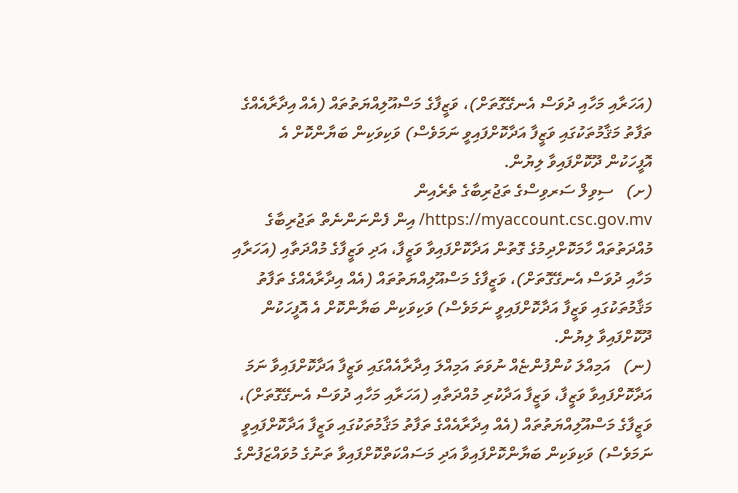(އަހަރާއި މަހާއި ދުވަސް އެނގޭގޮތަށް)، ވަޒީފާގެ މަސްއޫލިއްޔަތުތައް (އެއް އިދާރާއެއްގެ ތަފާތު މަޤާމުތަކުގައި ވަޒީފާ އަދާކޮށްފައިވީ ނަމަވެސް) ވަކިވަކިން ބަޔާންކޮށް އެ އޮފީހަކުން ދޫކޮށްފައިވާ ލިޔުން.
(ށ)   ސިވިލް ސަރވިސްގެ ތަޖުރިބާގެ ތެރެއިން https://myaccount.csc.gov.mv/ އިން ފެންނަންނެތް ތަޖުރިބާގެ މުއްދަތުތައް ހާމަކޮށްދިމުގެ ގޮތުން އަދާކޮށްފައިވާ ވަޒީފާ، އަދި ވަޒީފާގެ މުއްދަތާއި (އަހަރާއި މަހާއި ދުވަސް އެނގޭގޮތަށް)، ވަޒީފާގެ މަސްއޫލިއްޔަތުތައް (އެއް އިދާރާއެއްގެ ތަފާތު މަޤާމުތަކުގައި ވަޒީފާ އަދާކޮށްފައިވީ ނަމަވެސް) ވަކިވަކިން ބަޔާންކޮށް އެ އޮފީހަކުން ދޫކޮށްފައިވާ ލިޔުން.
(ނ)   އަމިއްލަ ކުންފުންޏެއް ނުވަތަ އަމިއްލަ އިދާރާއެއްގައި ވަޒީފާ އަދާކޮށްފައިވާ ނަމަ އަދާކޮށްފައިވާ ވަޒީފާ، ވަޒީފާ އަދާކުރި މުއްދަތާއި (އަހަރާއި މަހާއި ދުވަސް އެނގޭގޮތަށް)، ވަޒީފާގެ މަސްއޫލިއްޔަތުތައް (އެއް އިދާރާއެއްގެ ތަފާތު މަޤާމުތަކުގައި ވަޒީފާ އަދާކޮށްފައިވީ ނަމަވެސް) ވަކިވަކިން ބަޔާންކޮށްފައިވާ އަދި މަސައްކަތްކޮށްފައިވާ ތަނުގެ މުވައްޒަފުންގެ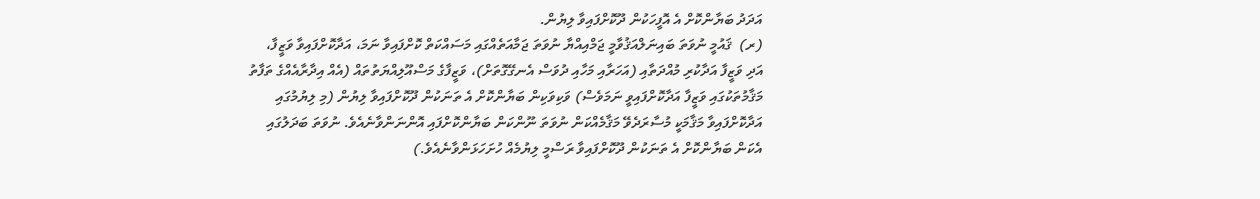އަދަދު ބަޔާންކޮށް އެ އޮފީހަކުން ދޫކޮށްފައިވާ ލިޔުން.
(ރ)  ޤައުމީ ނުވަތަ ބައިނަލްއަޤުވާމީ ޖަމްއިއްޔާ ނުވަތަ ޖަމާއަތެއްގައި މަސައްކަތް ކޮށްފައިވާ ނަމަ، އަދާކޮށްފައިވާ ވަޒީފާ، އަދި ވަޒީފާ އަދާކުރި މުއްދަތާއި (އަހަރާއި މަހާއި ދުވަސް އެނގޭގޮތަށް)، ވަޒީފާގެ މަސްއޫލިއްޔަތުތައް (އެއް އިދާރާއެއްގެ ތަފާތު މަޤާމުތަކުގައި ވަޒީފާ އަދާކޮށްފައިވީ ނަމަވެސް) ވަކިވަކިން ބަޔާންކޮށް އެ ތަނަކުން ދޫކޮށްފައިވާ ލިޔުން (މި ލިޔުމުގައި އަދާކޮށްފައިވާ މަޤާމަކީ މުސާރަދެވޭ މަޤާމެއްކަން ނުވަތަ ނޫންކަން ބަޔާންކޮށްފައި އޮންނަންވާނެއެވެ. ނުވަތަ ބަދަލުގައި އެކަން ބަޔާންކޮށް އެ ތަނަކުން ދޫކޮށްފައިވާ ރަސްމީ ލިޔުމެއް ހުށަހަޅަންވާނެއެވެ.)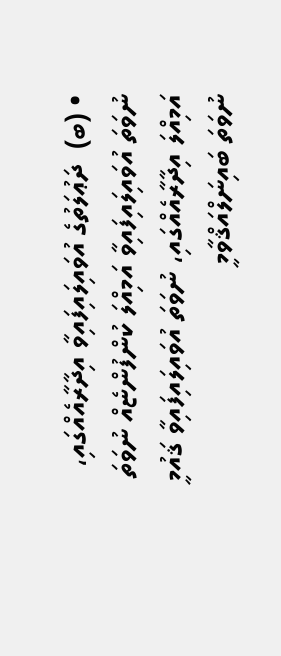• (ބ)  ދަޢުލަތުގެ އުވައިލައިފައިވާ އިދާރާއެއްގައި، ނުވަތަ އުވައިލައިފައިވާ އަމިއްލަ ކުންފުންޏެއް ނުވަތަ އަމިއްލަ އިދާރާއެއްގައި، ނުވަތަ އުވައިލައިފައިވާ ޤައުމީ ނުވަތަ ބައިނަލްއަޤްވާމީ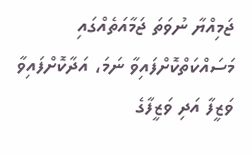ޖަމިއްޔާ ނުވަތަ ޖަމާއަތެއްގައި މަސައްކަތްކޮށްފައިވާ ނަމަ، އަދާކޮށްފައިވާ ވަޒީފާ އަދި ވަޒީފާގެ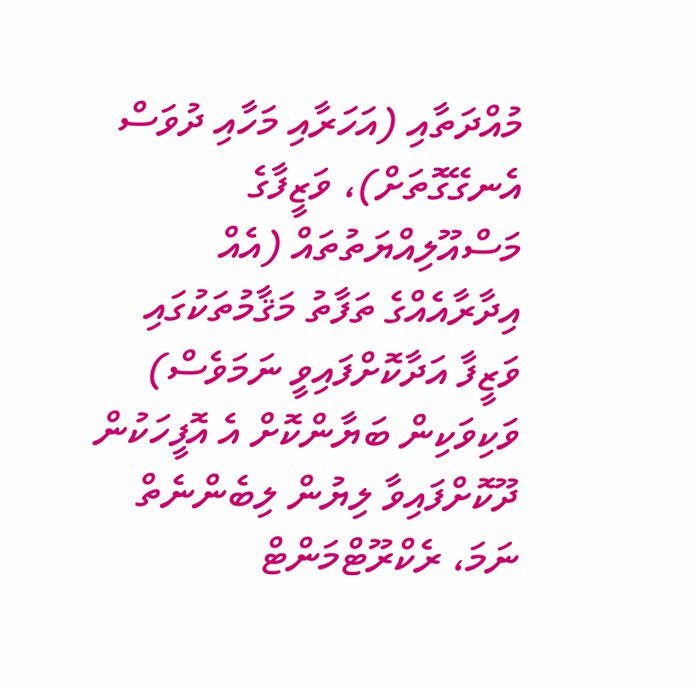މުއްދަތާއި (އަހަރާއި މަހާއި ދުވަސް އެނގޭގޮތަށް)، ވަޒީފާގެ މަސްއޫލިއްޔަތުތައް (އެއް އިދާރާއެއްގެ ތަފާތު މަޤާމުތަކުގައި ވަޒީފާ އަދާކޮށްފައިވީ ނަމަވެސް) ވަކިވަކިން ބަޔާންކޮށް އެ އޮފީހަކުން ދޫކޮށްފައިވާ ލިޔުން ލިބެންނެތް ނަމަ، ރެކްރޫޓްމަންޓް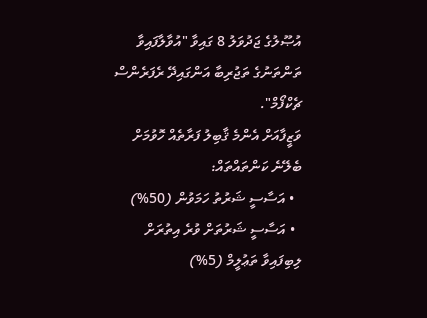އުޞޫލުގެ ޖަދުވަލު 8 ގައިވާ "އުވާލާފައިވާ ތަންތަނުގެ ތަޖުރިބާ އަންގައިދޭ ރެފަރެންސް ޗެކްފޯމް".
ވަޒީފާއަށް އެންމެ ޤާބިލު ފަރާތެއް ހޮވުމަށް ބެލޭނެ ކަންތައްތައް:
  • އަސާސީ ޝަރުތު ހަމަވުން (50%)
  • އަސާސީ ޝަރުތަށް ވުރެ އިތުރަށް ލިބިފައިވާ ތަޢުލީމް (5%)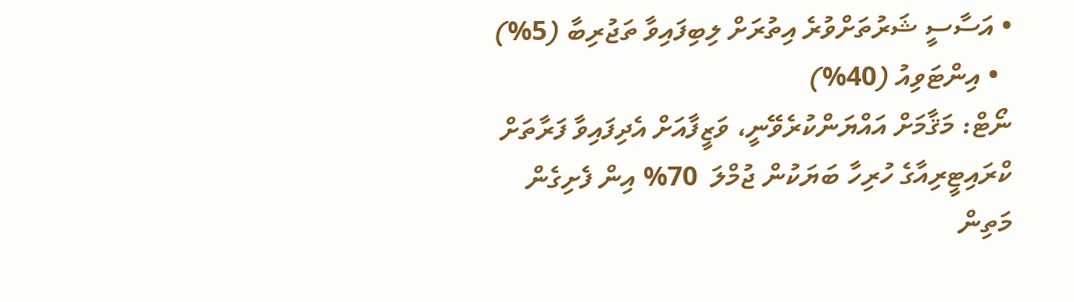• އަސާސީ ޝަރުތަށްވުރެ އިތުރަށް ލިބިފައިވާ ތަޖުރިބާ (5%)
  • އިންޓަވިއު (40%)
ނޯޓް: މަޤާމަށް އައްޔަންކުރެވޭނީ، ވަޒީފާއަށް އެދިފައިވާ ފަރާތަށް ކްރައިޓީރިއާގެ ހުރިހާ ބަޔަކުން ޖުމްލަ  70% އިން ފެށިގެން މަތިން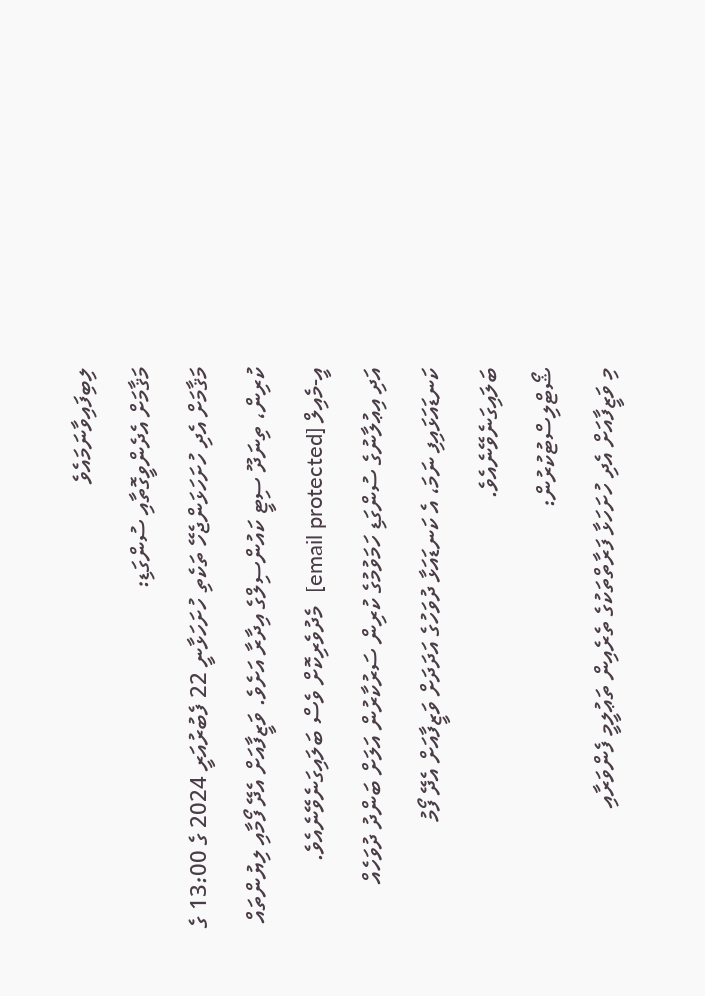ލިބިފައިވާނަމައެވެ
މަޤާމަށް އެދެންވީގޮތާއި ސުންގަޑި:
މަޤާމަށް އެދި ހުށަހަޅަންޖެހޭ ތަކެތި ހުށަހަޅާނީ 22 ފެބުރުއަރީ 2024 ގެ 13:00 ގެ ކުރިން، ތިނަދޫ ސިޓީ ކައުންސިލްގެ އިދާރާ އަށެވެ. ވަޒީފާއަށް އެދޭ ފޯމާއި ލިޔުންތައް އީ-މެއިލް [email protected]  މެދުވެރިކޮށް ވެސް ބަލައިގަނެވޭނެއެވެ.
އަދި އިޢުލާނުގެ ސުންގަޑި ހަމަވުމުގެ ކުރިން ސަރުކާރުން އަލަށް ބަންދު ދުވަހެއް ކަނޑައަޅައިފި ނަމަ، އެ ކަނޑައަޅާ ދުވަހުގެ އަދަދަށް ވަޒީފާއަށް އެދޭ ފޯމު ބަލައިގަނެވޭނެއެވެ.
ޝޯޓްލިސްޓުކުރުން:
މި ވަޒީފާއަށް އެދި ހުށަހަޅާ ފަރާތްތަކުގެ ތެރެއިން ތަޢުލީމީ ފެންވަރާއި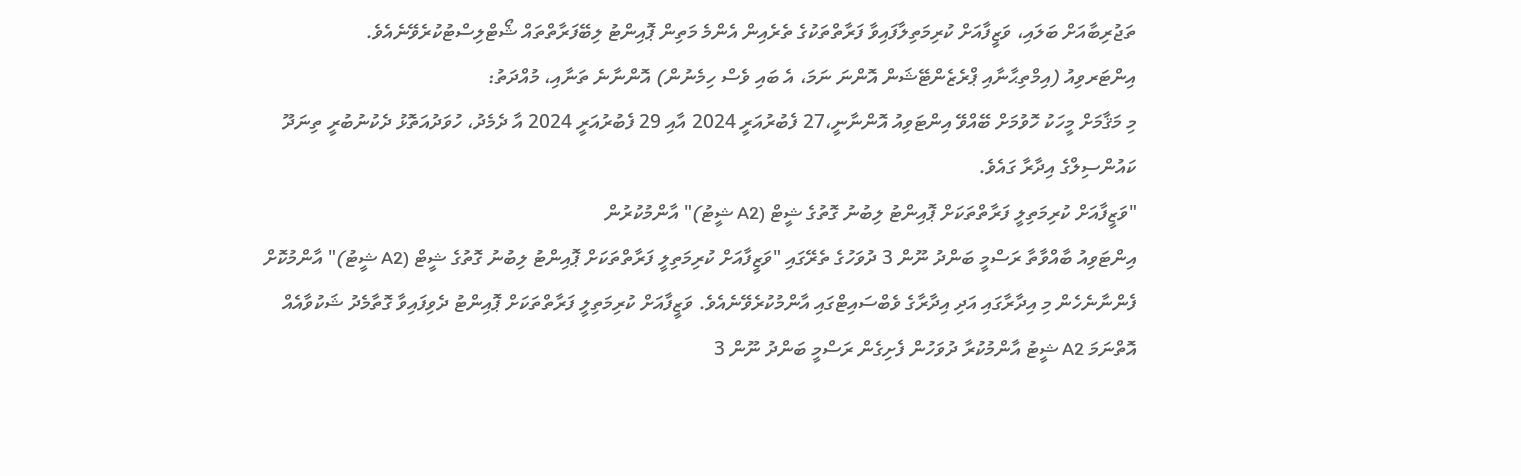ތަޖުރިބާއަށް ބަލައި، ވަޒީފާއަށް ކުރިމަތިލާފައިވާ ފަރާތްތަކުގެ ތެރެއިން އެންމެ މަތިން ޕޮއިންޓު ލިބޭފަރާތްތައް ޝޯޓްލިސްޓުކުރެވޭނެއެވެ.
އިންޓަރވިއު (އިމްތިޙާނާއި ޕްރެޒެންޓޭޝަން އޮންނަ ނަމަ، އެ ބައި ވެސް ހިމެނުން) އޮންނާނެ ތަނާއި، މުއްދަތު:
މި މަޤާމަށް މީހަކު ހޮވުމަށް ބޭއްވޭ އިންޓަވިއު އޮންނާނީ،27 ފެބުރުއަރީ 2024 އާއި 29 ފެބުރުއަރީ 2024 އާ ދެމެދު، ހުވަދުއަތޮޅު ދެކުނުބުރީ ތިނަދޫ ކައުންސިލްގެ އިދާރާ ގައެވެ.
"ވަޒީފާއަށް ކުރިމަތިލީ ފަރާތްތަކަށް ޕޮއިންޓު ލިބުނު ގޮތުގެ ޝީޓް (A2 ޝީޓު)" އާންމުކުރުން
އިންޓަވިއު ބާއްވާތާ ރަސްމީ ބަންދު ނޫން 3 ދުވަހުގެ ތެރޭގައި "ވަޒީފާއަށް ކުރިމަތިލީ ފަރާތްތަކަށް ޕޮއިންޓު ލިބުނު ގޮތުގެ ޝީޓް (A2 ޝީޓު)" އާންމުކޮށް ފެންނާނެހެން މި އިދާރާގައި އަދި އިދާރާގެ ވެބްސައިޓްގައި އާންމުކުރެވޭނެއެވެ. ވަޒީފާއަށް ކުރިމަތިލީ ފަރާތްތަކަށް ޕޮއިންޓު ދެވިފައިވާ ގޮތާމެދު ޝަކުވާއެއް އޮތްނަމަ A2 ޝީޓު އާންމުކުރާ ދުވަހުން ފެށިގެން ރަސްމީ ބަންދު ނޫން 3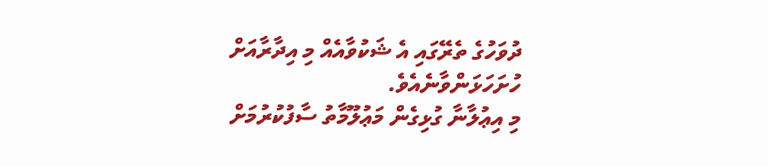ދުވަހުގެ ތެރޭގައި އެ ޝަކުވާއެއް މި އިދާރާއަށް ހުށަހަޅަންވާނެއެވެ.
މި އިޢުލާނާ ގުޅިގެން މަޢުލޫމާތު ސާފުކުރުމަށް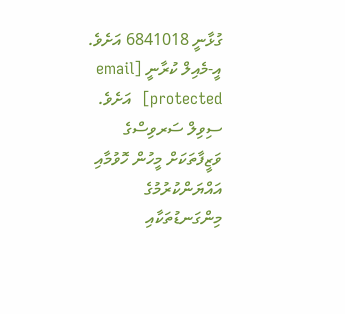ގުޅާނީ 6841018 އަށެވެ. އީ-މެއިލް ކުރާނީ [email protected]  އަށެވެ.
ސިވިލް ސަރވިސްގެ ވަޒީފާތަކަށް މީހުން ހޮވުމާއި އައްޔަންކުރުމުގެ މިންގަނޑުތަކާއި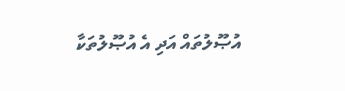އުޞޫލުތައް އަދި އެ އުޞޫލުތަކާ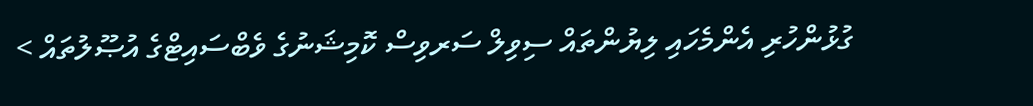ގުޅުންހުރި އެންމެހައި ލިޔުންތައް ސިވިލް ސަރވިސް ކޮމިޝަނުގެ ވެބްސައިޓްގެ އުޞޫލުތައް >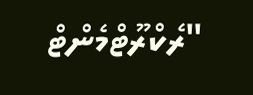"ރެކްރޫޓްމެންޓް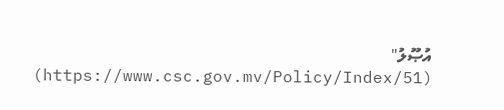އުޞޫލު" (https://www.csc.gov.mv/Policy/Index/51)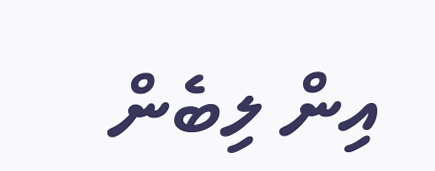އިން ލިބެން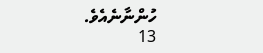ހުންނާނެއެވެ.
13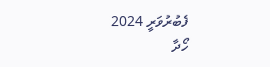ފެބުރުވަރީ 2024
ހޯދާ